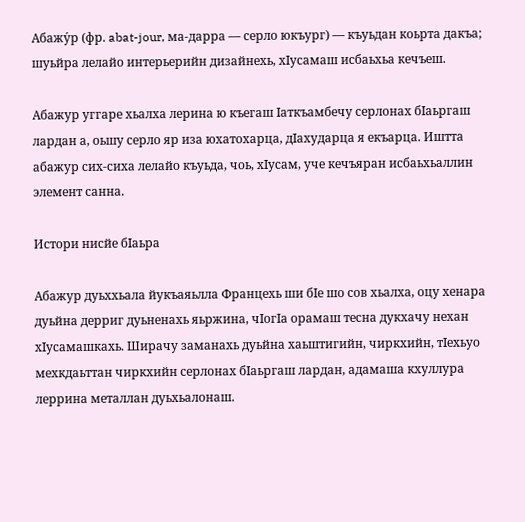Абажу́р (фр. abat-jour, ма-дарра — серло юкъург) — къуьдан коьрта дакъа; шуьйра лелайо интерьерийн дизайнехь, хӀусамаш исбаьхьа кечъеш.

Абажур уггаре хьалха лерина ю къегаш Ӏаткъамбечу серлонах бӀаьргаш лардан а, оьшу серло яр иза юхатохарца, дӀахударца я екъарца. Иштта абажур сих-сиха лелайо къуьда, чоь, хӀусам, уче кечъяран исбаьхьаллин элемент санна.

Истори нисйе бӀаьра

Абажур дуьххьала йукъаяьлла Францехь ши бӀе шо сов хьалха, оцу хенара дуьйна дерриг дуьненахь яьржина, чӀогӀа орамаш тесна дукхачу нехан хӀусамашкахь. Ширачу заманахь дуьйна хаьштигийн, чиркхийн, тӀехьуо мехкдаьттан чиркхийн серлонах бӀаьргаш лардан, адамаша кхуллура леррина металлан дуьхьалонаш.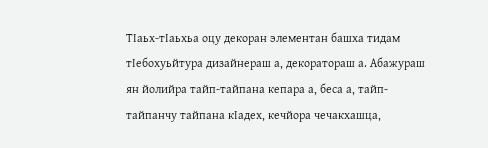ТӀаьх-тӀаьхьа оцу декоран элементан башха тидам тӀебохуьйтура дизайнераш а, декоратораш а. Абажураш ян йолийра тайп-тайпана кепара а, беса а, тайп-тайпанчу тайпана кӀадех, кечйора чечакхашца,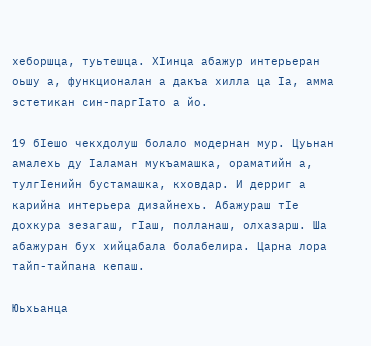хеборшца, туьтешца. ХӀинца абажур интерьеран оьшу а, функционалан а дакъа хилла ца Ӏа, амма эстетикан син-паргӀато а йо.

19 бӀешо чекхдолуш болало модернан мур. Цуьнан амалехь ду Ӏаламан мукъамашка, ораматийн а, тулгӀенийн бустамашка, кховдар. И дерриг а карийна интерьера дизайнехь. Абажураш тӀе дохкура зезагаш, гӀаш, полланаш, олхазарш. Ша абажуран бух хийцабала болабелира. Царна лора тайп-тайпана кепаш.

Юьхьанца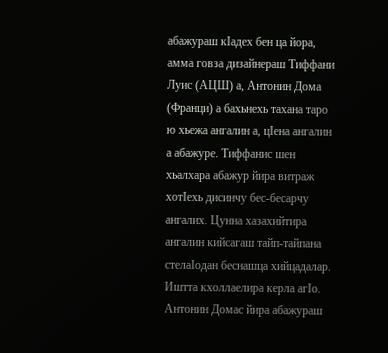абажураш кӀадех бен ца йора, амма говза дизайнераш Тиффани Луис (АЦШ) а, Антонин Дома (Франци) а бахьнехь тахана таро ю хьежа ангалин а, цӀена ангалин а абажуре. Тиффанис шен хьалхара абажур йира витраж хотӀехь дисинчу бес-бесарчу ангалих. Цунна хазахийтира ангалин кийсагаш тайп-тайпана стелаӀодан беснашца хийцадалар. Иштта кхоллаелира керла агӀо. Антонин Домас йира абажураш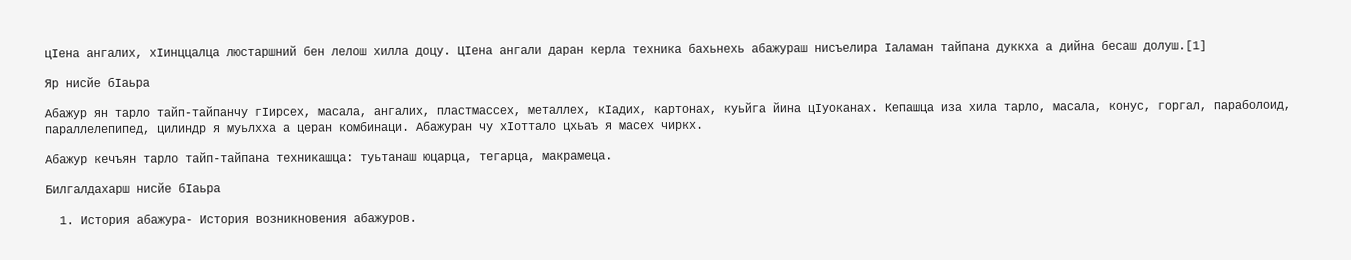цӀена ангалих, хӀинццалца люстаршний бен лелош хилла доцу. ЦӀена ангали даран керла техника бахьнехь абажураш нисъелира Ӏаламан тайпана дуккха а дийна бесаш долуш.[1]

Яр нисйе бӀаьра

Абажур ян тарло тайп-тайпанчу гӀирсех, масала, ангалих, пластмассех, металлех, кӀадих, картонах, куьйга йина цӀуоканах. Кепашца иза хила тарло, масала, конус, горгал, параболоид, параллелепипед, цилиндр я муьлхха а церан комбинаци. Абажуран чу хӀоттало цхьаъ я масех чиркх.

Абажур кечъян тарло тайп-тайпана техникашца: туьтанаш юцарца, тегарца, макрамеца.

Билгалдахарш нисйе бӀаьра

  1. История абажура- История возникновения абажуров.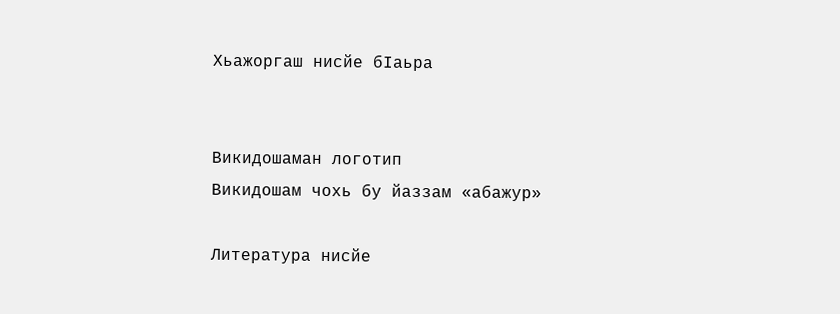Хьажоргаш нисйе бӀаьра


Викидошаман логотип
Викидошам чохь бу йаззам «абажур»

Литература нисйе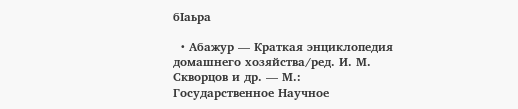бӀаьра

  • Абажур — Краткая энциклопедия домашнего хозяйства/ред. И. М. Скворцов и др. — М.: Государственное Научное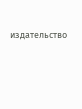издательство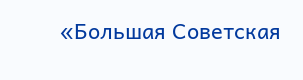«Большая Советская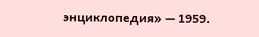энциклопедия» — 1959.